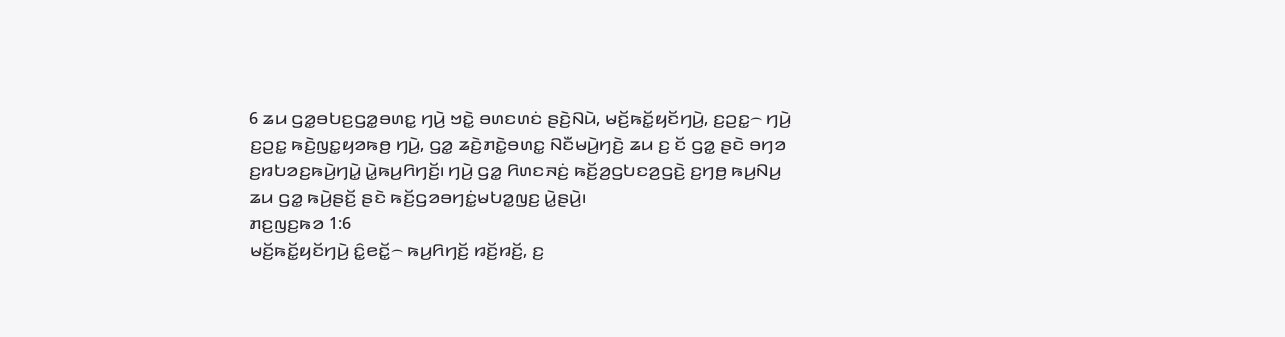6 ꤘꤣ ꤞꤤ꤭ꤋꤝꤢ꤬ꤞꤤ꤭ꤋꤛꤢ꤭ ꤚꤣꤧ꤬ ꤠꤢꤧ꤭ ꤋꤛꤢꤛꤢꤦ ꤔꤢꤧ꤬ꤡꤣꤧ, ꤗꤢꤩ꤬ꤒꤢꤩ꤭ꤟꤢꤩꤚꤣꤧ꤬, ꤢ꤬ꤑꤢ꤭꤮ ꤚꤣꤧ꤬ ꤢ꤬ꤑꤢ꤭ ꤒꤢꤧ꤬ꤜꤢ꤭ꤟꤤꤒꤥ꤬ ꤚꤣꤧ꤬, ꤞꤤ꤭ ꤘꤢꤧ꤬ꤊꤢꤧ꤭ꤋꤛꤢ꤭ ꤡꤢꤪꤗꤣꤧ꤬ꤚꤢꤧ꤬ ꤘꤣ ꤢ꤬ ꤢꤩ ꤞꤤ꤭ ꤔꤢꤧ ꤋꤚꤤ ꤢ꤬ꤙꤝꤤꤢ꤬ꤒꤣꤧ꤬ꤚꤣꤧ꤭ ꤣꤧ꤭ꤒꤣ꤬ꤖꤚꤢꤩ꤬꤯ ꤚꤣꤧ꤬ ꤞꤤ꤭ ꤖꤛꤢꤏꤢꤦ꤬ ꤒꤢꤩ꤬ꤤ꤬ꤞꤝꤢꤤ꤬ꤞꤢꤧ꤬ ꤢ꤬ꤚꤥ꤬ ꤒꤣ꤬ꤡꤣ꤬ ꤘꤣ ꤞꤤ꤭ ꤒꤣꤧ꤬ꤔꤢꤩ꤬ ꤔꤢꤧ ꤒꤢꤩ꤬ꤞꤤꤋꤚꤢꤦ꤭ꤗꤝꤤ꤭ꤜꤢ꤬ ꤣꤧ꤭ꤔꤣꤧ꤬꤯
ꤊꤢ꤬ꤜꤢ꤬ꤒꤤ 1:6
ꤗꤢꤩ꤬ꤒꤢꤩ꤭ꤟꤢꤩꤚꤣꤧ꤬ ꤢꤨ꤭ꤕꤢꤩ꤭꤮ ꤒꤣ꤬ꤖꤚꤢꤩ꤬ ꤙꤢꤩ꤬ꤙꤢꤩ꤬, ꤢ꤬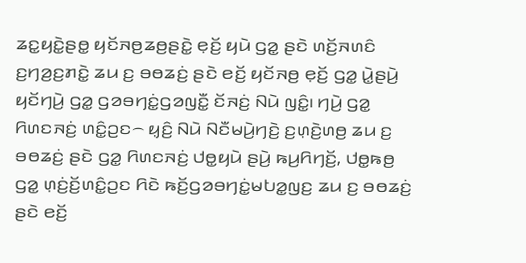ꤘꤢ꤭ꤟꤢꤧ꤭ꤔꤥ꤭ ꤟꤢꤩꤏꤥ꤬ꤘꤥ꤬ꤔꤢꤧ꤭ ꤕ꤫ꤢꤩ꤬ ꤟꤣꤧ ꤞꤤ꤭ ꤔꤢꤧ ꤛꤢꤩ꤬ꤏꤛꤢꤨ ꤢ꤬ꤚꤤ꤬ꤢ꤬ꤊꤢꤧ꤭ ꤘꤣ ꤢ꤬ ꤋꤥꤘꤢꤦ꤬ ꤔꤢꤧ ꤕꤢꤩ꤬ ꤟꤢꤩꤏꤥ꤬ ꤕ꤫ꤢꤩ꤬ ꤞꤤ꤭ ꤣꤧ꤭ꤔꤣꤧ꤬ ꤟꤢꤩꤚꤣꤧ꤬ ꤞꤤ꤭ ꤞꤤꤋꤚꤢꤦ꤭ꤞꤤꤜꤢꤪ꤭ ꤢꤩꤏꤢꤦ꤬ ꤡꤣꤧ ꤜꤢꤨ꤭꤯ ꤚꤣꤧ꤬ ꤞꤤ꤭ ꤖꤛꤢꤏꤢꤦ꤬ ꤛꤢꤨ꤭ꤑꤢ꤮ ꤟ꤫ꤢꤨ꤬ ꤡꤣꤧ ꤡꤢꤪꤗꤣꤧ꤬ꤚꤢꤧ꤬ ꤢ꤬ꤛ꤫ꤢꤧ꤬ꤛꤥ꤬ ꤘꤣ ꤢ꤬ ꤋꤥꤘꤢꤦ꤬ ꤔꤢꤧ ꤞꤤ꤭ ꤖꤛꤢꤏꤢꤦ꤬ ꤓꤥ꤭ꤟꤣꤧ ꤔꤣꤧ꤬ ꤒꤣ꤬ꤖꤚꤢꤩ꤬, ꤓꤥ꤭ꤒꤥ꤬ ꤞꤤ꤭ ꤛ꤫ꤢꤦ꤬ꤢꤩ꤬ꤛꤢꤨ꤭ꤑꤢ ꤖꤢꤧ ꤒꤢꤩ꤬ꤞꤤꤋꤚꤢꤦ꤭ꤗꤝꤤ꤭ꤜꤢ꤬ ꤘꤣ ꤢ꤬ ꤋꤥꤘꤢꤦ꤬ ꤔꤢꤧ ꤕꤢꤩ꤬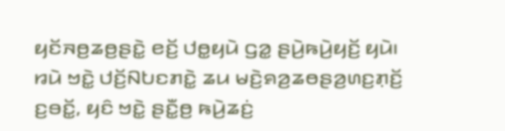ꤟꤢꤩꤏꤥ꤬ꤘꤥ꤬ꤔꤢꤧ꤭ ꤕꤢꤩ꤬ ꤓꤥ꤭ꤟꤣꤧ ꤞꤤ꤭ ꤔꤣꤧ꤬ꤒꤣꤧ꤬ꤟꤢꤩ꤬ ꤟꤣꤧ꤯
ꤙꤣꤧ ꤠꤢꤧ꤭ ꤓꤢꤩ꤬ꤡꤝꤢꤊꤢꤧ꤭ ꤘꤣ ꤗꤢꤧ꤬ꤎꤤ꤬ꤘꤥꤔꤤ꤬ꤛꤢ꤬ꤊ꤫ꤢꤩ꤬ ꤢ꤬ꤋꤢꤩ꤭, ꤟꤢꤨ ꤠꤢꤧ꤭ ꤔꤢꤪ꤭ꤥ꤬ ꤒꤣꤧ꤬ꤘꤢꤦ꤬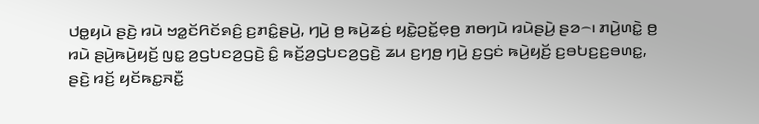ꤓꤥ꤭ꤟꤣꤧ ꤔꤢꤧ꤬ ꤙꤣꤧ ꤠꤤ꤭ꤢꤩꤖꤢꤩꤎꤢꤨ꤬ ꤢ꤬ꤊꤢꤨ꤭ꤔꤣꤧ꤬, ꤚꤣꤧ꤬ ꤥ꤬ ꤒꤣꤧ꤬ꤘꤢꤦ꤬ ꤟꤢꤧ꤭ꤑꤢꤩ꤭ꤕ꤫ꤥ꤬ ꤊꤥꤚꤣꤧ ꤙꤣꤧꤔꤣꤧ꤬ ꤔꤤ꤮꤯ ꤊꤣꤧ꤬ꤛꤢꤧ꤭ ꤥ꤬ ꤙꤣꤧ ꤔꤣꤧ꤬ꤒꤣꤧ꤬ꤟꤢꤩ꤬ ꤜꤢ꤭ ꤤ꤬ꤞꤝꤢꤤ꤬ꤞꤢꤧ꤬ ꤢꤨ꤭ ꤒꤢꤩ꤬ꤤ꤬ꤞꤝꤢꤤ꤬ꤞꤢꤧ꤬ ꤘꤣ ꤢ꤬ꤚꤥ꤬ ꤚꤣꤧ꤬ ꤢ꤬ꤞꤢꤦ ꤒꤣꤧ꤬ꤟꤢꤩ꤬ ꤢ꤬ꤋꤝꤢ꤬ꤢ꤬ꤋꤛꤢ꤭, ꤔꤢꤧ꤬ ꤙꤢꤩ꤬ ꤟꤢꤩꤒꤢ꤭ꤏꤢꤪ꤭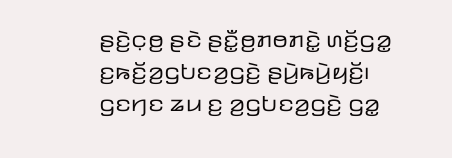ꤔꤢꤧ꤬ꤍ꤫ꤥ꤬ ꤔꤢꤧ ꤔꤢꤪ꤭ꤥ꤬ꤊꤥꤊꤢꤧ꤭ ꤛꤢꤩ꤬ꤞꤤ꤭ ꤢ꤬ꤒꤢꤩ꤬ꤤ꤬ꤞꤝꤢꤤ꤬ꤞꤢꤧ꤬ ꤔꤣꤧ꤬ꤒꤣꤧ꤬ꤟꤢꤩ꤬꤯
ꤞꤢꤚꤢ ꤘꤣ ꤢ꤬ ꤤ꤬ꤞꤝꤢꤤ꤬ꤞꤢꤧ꤬ ꤞꤤ꤭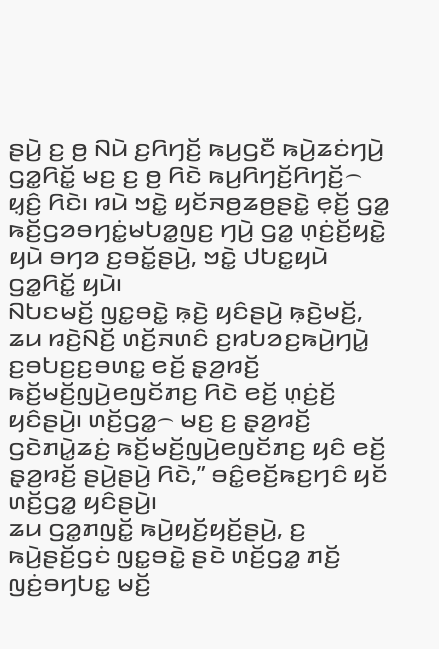ꤔꤣꤧ꤬ ꤢ꤬ ꤥ꤬ ꤡꤣꤧ ꤢ꤬ꤖꤚꤢꤩ꤬ ꤒꤣ꤬ꤞꤢꤪ ꤒꤣꤧ꤬ꤘꤢꤦꤚꤣꤧ꤬ ꤞꤤ꤭ꤖꤢꤩ꤭ ꤗꤢ꤬ ꤢ꤬ ꤥ꤬ ꤖꤢꤧ ꤒꤣ꤬ꤖꤚꤢꤩ꤬ꤖꤚꤢꤩ꤬꤮ ꤟ꤫ꤢꤨ꤬ ꤖꤢꤧ꤯ ꤙꤣꤧ ꤠꤢꤧ꤭ ꤟꤢꤩꤏꤥ꤬ꤘꤥ꤬ꤔꤢꤧ꤭ ꤕ꤫ꤢꤩ꤬ ꤞꤤ꤭ ꤒꤢꤩ꤬ꤞꤤꤋꤚꤢꤦ꤭ꤗꤝꤤ꤭ꤜꤢ꤬ ꤚꤣꤧ꤬ ꤞꤤ꤭ ꤛ꤫ꤢꤦ꤬ꤢꤩ꤬ꤟꤢꤧ꤭ ꤟꤣꤧ ꤋꤚꤤ ꤢ꤬ꤋꤢꤩ꤭ꤔꤣꤧ꤬, ꤠꤢꤧ꤭ ꤓꤝꤢ꤭ꤟꤣꤧ ꤞꤤ꤭ꤖꤢꤩ꤭ ꤟꤣꤧ꤯
ꤡꤝꤢꤗꤢꤩ꤬ ꤜꤢ꤭ꤋꤢꤧ꤭ ꤒ꤫ꤢꤧ꤬ ꤟꤢꤨꤔꤣꤧ꤬ ꤒ꤫ꤢꤧ꤬ꤗꤢꤩ꤬, ꤘꤣ ꤙꤢꤧ꤬ꤡꤢꤩ꤬ ꤛꤢꤩ꤬ꤏꤛꤢꤨ ꤢ꤬ꤙꤝꤤꤢ꤬ꤒꤣꤧ꤬ꤚꤣꤧ꤭ ꤢ꤬ꤋꤝꤢ꤬ꤢ꤬ꤋꤛꤢ꤭ ꤕꤢꤩ꤬ ꤔ꤫ꤤ꤬ꤙꤢꤩ꤬ ꤒꤢꤩ꤬ꤗꤢꤩ꤬ꤜꤣꤧ꤬ꤕꤜꤢꤩꤊꤢ꤬ ꤖꤢꤧ ꤕꤢꤩ꤬ ꤛ꤫ꤢꤦ꤬ꤢꤩ꤬ ꤟꤢꤨꤔꤣꤧ꤬꤯ ꤛꤢꤩ꤬ꤞꤤ꤭꤮ ꤗꤢ꤬ ꤢ꤬ ꤔ꤫ꤤ꤬ꤙꤢꤩ꤬ ꤞꤢꤧꤊꤣꤧ꤭ꤘꤢꤦ꤬ ꤒꤢꤩ꤬ꤗꤢꤩ꤬ꤜꤣꤧ꤬ꤕꤜꤢꤩꤊꤢ꤬ ꤟꤢꤨ ꤕꤢꤩ꤬ ꤔ꤫ꤤ꤬ꤙꤢꤩ꤬ ꤔꤣꤧ꤬ꤔꤣꤧ꤬ ꤖꤢꤧ,” ꤋꤢꤨ꤭ꤕꤢꤩ꤬ꤒꤢ꤬ꤚꤢꤨ ꤟꤢꤩ ꤛꤢꤩ꤬ꤞꤤ꤭ ꤟꤢꤨꤔꤣꤧ꤬꤯
ꤘꤣ ꤞꤤ꤭ꤊꤜꤢꤩ꤭ ꤒꤣꤧ꤬ꤟꤢꤩ꤬ꤟꤢꤩ꤬ꤔꤣꤧ꤬, ꤢ꤬ ꤒꤣꤧ꤬ꤔꤢꤩ꤬ꤞꤢꤦ ꤜꤢ꤭ꤋꤢꤧ꤭ ꤔꤢꤧ ꤛꤢꤩ꤬ꤞꤤ꤭ ꤊꤢꤩ꤬ ꤜꤢꤦ꤬ꤋꤚꤝꤢ꤭ ꤗꤢꤩ꤬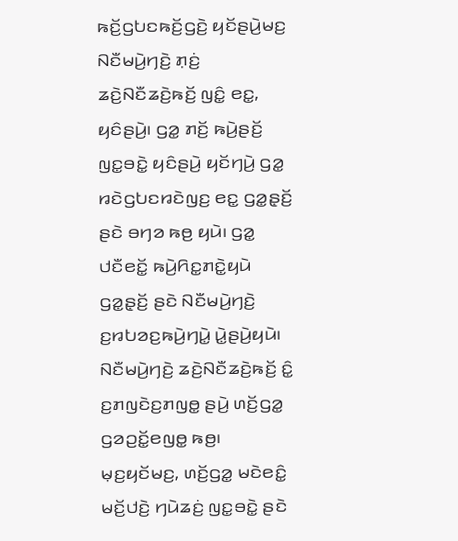ꤒꤢꤩ꤬ꤞꤝꤢꤒꤢꤩ꤬ꤞꤢꤧ꤬ ꤟꤢꤩꤔꤣꤧ꤬ꤗꤢ꤬ ꤡꤢꤪꤗꤣꤧ꤬ꤚꤢꤧ꤬ ꤊ꤫ꤢꤦ꤬ ꤘꤢꤧ꤬ꤡꤢꤪꤘꤢꤧ꤬ꤒꤢꤩ꤬ ꤜꤢꤨ꤭ ꤕꤢ꤭, ꤟꤢꤨꤔꤣꤧ꤬꤯ ꤞꤤ꤭ ꤊꤢꤩ꤬ ꤒꤣꤧ꤬ꤔꤢꤩ꤬ ꤜꤢ꤭ꤋꤢꤧ꤭ ꤟꤢꤨꤔꤣꤧ꤬ ꤟꤢꤩꤚꤣꤧ꤬ ꤞꤤ꤭ ꤙꤢꤧꤞꤝꤢꤙꤢꤧꤜꤢ꤬ ꤕꤢ꤭ ꤞꤤ꤭ꤔ꤫ꤢꤩ꤬ ꤔꤢꤧ ꤋꤚꤤ ꤒꤥ꤬ ꤟꤣꤧ꤯ ꤞꤤ꤭ ꤓꤢꤪꤕꤢꤩ꤭ ꤒꤣꤧ꤬ꤖꤢ꤭ꤊꤢꤧ꤭ꤟꤣꤧ ꤞꤤ꤭ꤔ꤫ꤢꤩ꤬ ꤔꤢꤧ ꤡꤢꤪꤗꤣꤧ꤬ꤚꤢꤧ꤬ ꤢ꤬ꤙꤝꤤꤢ꤬ꤒꤣꤧ꤬ꤚꤣꤧ꤭ ꤣꤧ꤭ꤔꤣꤧ꤬ꤟꤣꤧ꤯
ꤡꤢꤪꤗꤣꤧ꤬ꤚꤢꤧ꤬ ꤘꤢꤧ꤬ꤡꤢꤪꤘꤢꤧ꤬ꤒꤢꤩ꤬ ꤢꤨ꤭ ꤢ꤬ꤊꤜꤢꤧꤢ꤬ꤊꤜꤥ꤭ ꤔꤣꤧ꤬ ꤛꤢꤩ꤬ꤞꤤ꤭ ꤞꤤꤑꤢꤩ꤭ꤕꤜꤥ꤭ ꤒꤥ꤬꤯ ꤗ꤫ꤢ꤬ꤟꤢꤩꤗꤢ꤬, ꤛꤢꤩ꤬ꤞꤤ꤭ ꤗꤢꤧꤕꤢꤨ꤭ ꤗꤢꤩ꤬ꤓꤢꤧ꤬ ꤚꤣꤧꤘꤢꤦ꤬ ꤜꤢ꤭ꤋꤢꤧ꤭ ꤔꤢꤧ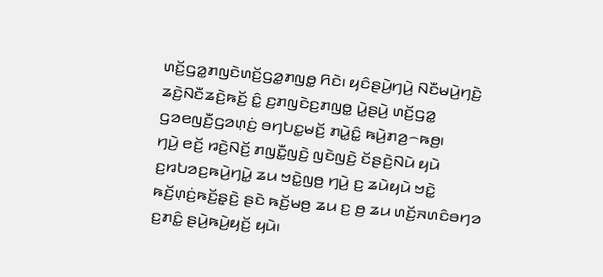ꤛꤢꤩ꤬ꤞꤤ꤭ꤊꤜꤢꤧꤛꤢꤩ꤬ꤞꤤ꤭ꤊꤜꤥ꤭ ꤖꤢꤧ꤯ ꤟꤢꤨꤔꤣꤧ꤬ꤚꤣꤧ꤬ ꤡꤢꤪꤗꤣꤧ꤬ꤚꤢꤧ꤬ ꤘꤢꤧ꤬ꤡꤢꤪꤘꤢꤧ꤬ꤒꤢꤩ꤬ ꤢꤨ꤭ ꤢ꤬ꤊꤜꤢꤧꤢ꤬ꤊꤜꤥ꤭ ꤣꤧ꤭ꤔꤣꤧ꤬ ꤛꤢꤩ꤬ꤞꤤ꤭ ꤞꤤꤕꤜꤢꤪ꤬ꤞꤤꤛ꤫ꤢꤦ꤬ ꤋꤚꤝꤢ꤭ꤗꤢꤩ꤬ ꤊꤣꤧ꤭ꤢꤨ꤭ ꤒꤣꤧ꤬ꤊꤤ꤬꤮ꤒꤥ꤬꤯
ꤚꤣꤧ꤬ ꤕꤢꤩ꤬ ꤙꤢꤧ꤬ꤡꤢꤩ꤬ ꤊꤜꤢꤪ꤭ꤜꤢꤧ꤬ ꤜꤢꤧꤜꤢꤧ꤬ ꤢꤩꤔꤢꤧ꤬ꤡꤣꤧ ꤟꤣꤧ ꤢ꤬ꤙꤝꤤꤢ꤬ꤒꤣꤧ꤬ꤚꤣꤧ꤭ ꤘꤣ ꤠꤢꤧ꤭ꤜꤥ꤬ ꤚꤣꤧ꤬ ꤢ꤬ ꤘꤣꤧꤟꤣꤧ ꤠꤢꤧ꤭ ꤒꤢꤩ꤬ꤛ꤫ꤢꤦ꤬ꤒꤢꤩ꤬ꤔ꤫ꤢꤧ꤬ ꤔꤢꤧ ꤒꤢꤩ꤬ꤗꤥ꤬ ꤘꤣ ꤢ꤬ ꤥ꤬ ꤘꤣ ꤛꤢꤩ꤬ꤏꤛꤢꤨꤋꤚꤤ ꤢ꤬ꤊꤢꤨ꤭ ꤔꤣꤧ꤬ꤒꤣꤧ꤬ꤟꤢꤩ꤬ ꤟꤣꤧ꤯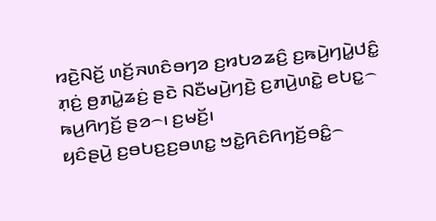ꤙꤢꤧ꤬ꤡꤢꤩ꤬ ꤛꤢꤩ꤬ꤏꤛꤢꤨꤋꤚꤤ ꤢ꤬ꤙꤝꤤꤘꤢꤨ꤬ ꤢ꤬ꤒꤣꤧ꤬ꤚꤣꤧ꤭ꤓꤢꤨ꤭ ꤊ꤫ꤢꤦ꤬ ꤥ꤬ꤊꤣꤧ꤭ꤘꤢꤦ꤬ ꤔꤢꤧ ꤡꤢꤪꤗꤣꤧ꤬ꤚꤢꤧ꤬ ꤢ꤬ꤊꤣꤧ꤬ꤛꤢꤧ꤭ ꤕꤝꤢ꤭꤮ ꤒꤣ꤬ꤖꤚꤢꤩ꤬ ꤔꤤ꤮꤯ ꤢ꤬ꤗꤢꤩ꤬꤯
ꤟꤢꤨꤔꤣꤧ꤬ ꤢ꤬ꤋꤝꤢ꤬ꤢ꤬ꤋꤛꤢ꤭ ꤠꤢꤧ꤭ꤖꤢꤨꤖꤚꤢꤩ꤬ꤋꤢꤨ꤭꤮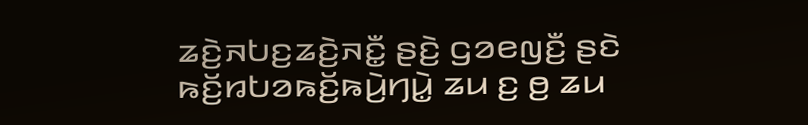ꤘꤢꤧ꤬ꤏꤝꤢ꤬ꤘꤢꤧ꤬ꤏꤢꤪ꤭ ꤔꤢꤧ꤬ ꤞꤤꤕꤜꤢꤪ꤬ ꤔꤢꤧ ꤒꤢꤩ꤬ꤙꤝꤤꤒꤢꤩ꤬ꤒꤣꤧ꤬ꤚꤣꤧ꤭ ꤘꤣ ꤢ꤬ ꤥ꤬ ꤘꤣ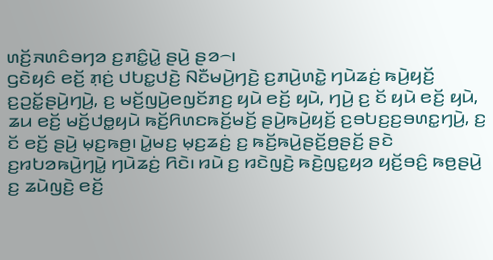ꤛꤢꤩ꤬ꤏꤛꤢꤨꤋꤚꤤ ꤢ꤬ꤊꤢꤨ꤭ꤣꤧ꤭ ꤔꤣꤧ꤬ ꤔꤤ꤮꤯
ꤞꤢꤧꤟꤢꤨ ꤕꤢꤩ꤬ ꤊ꤫ꤢꤦ꤬ ꤓꤝꤢ꤭ꤓꤢꤧ꤬ ꤡꤢꤪꤗꤣꤧ꤬ꤚꤢꤧ꤬ ꤢ꤬ꤊꤣꤧ꤬ꤛꤢꤧ꤭ ꤚꤣꤧꤘꤢꤦ꤬ ꤒꤣꤧ꤬ꤟꤢꤩ꤬ ꤢ꤬ꤑꤢꤩ꤭ꤔꤣꤧ꤬ꤚꤣꤧ꤬, ꤢ꤬ ꤗꤢꤩ꤬ꤜꤣꤧ꤬ꤕꤜꤢꤩꤊꤢ꤬ ꤟꤣꤧ ꤕꤢꤩ꤬ ꤟꤣꤧ, ꤚꤣꤧ꤬ ꤢ꤬ ꤢꤩ ꤟꤣꤧ ꤕꤢꤩ꤬ ꤟꤣꤧ, ꤘꤣ ꤕꤢꤩ꤬ ꤗꤢꤩ꤬ꤓꤥ꤭ꤟꤣꤧ ꤒꤢꤩ꤬ꤖꤛꤢꤒꤢꤩ꤬ꤗꤢꤩ꤬ ꤔꤣꤧ꤬ꤒꤣꤧ꤬ꤟꤢꤩ꤬ ꤢ꤬ꤋꤝꤢ꤬ꤢ꤬ꤋꤛꤢ꤭ꤚꤣꤧ꤬, ꤢ꤬ ꤢꤩ ꤕꤢꤩ꤬ ꤔꤣꤧ꤬ ꤗ꤫ꤢ꤬ꤒꤥ꤬꤯ ꤣꤧ꤭ꤗꤢ꤬ ꤗ꤫ꤢ꤬ꤘꤢꤦ꤬ ꤢ꤬ ꤒꤢꤩ꤬ꤒꤣꤧ꤬ꤔꤢꤩ꤬ꤥ꤬ꤔꤢꤩ꤬ ꤔꤢꤧ ꤢ꤬ꤙꤝꤤꤒꤣꤧ꤬ꤚꤣꤧ꤭ ꤚꤣꤧꤘꤢꤦ꤬ ꤖꤢꤧ꤯ ꤙꤣꤧ ꤢ꤬ ꤙꤢꤧꤜꤢꤧ꤬ ꤒꤢꤧ꤬ꤜꤢ꤭ꤟꤤ ꤟꤢꤩ꤬ꤋꤢꤨ꤬ ꤒꤥ꤬ꤔꤣꤧ꤬ ꤢ꤬ ꤘꤣꤧꤜꤢꤧ꤬ ꤕꤢꤩ꤬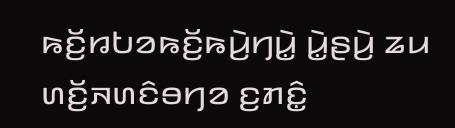ꤒꤢꤩ꤬ꤙꤝꤤꤒꤢꤩ꤬ꤒꤣꤧ꤬ꤚꤣꤧ꤭ ꤣꤧ꤭ꤔꤣꤧ꤬ ꤘꤣ ꤛꤢꤩ꤬ꤏꤛꤢꤨꤋꤚꤤ ꤢ꤬ꤊꤢꤨ꤭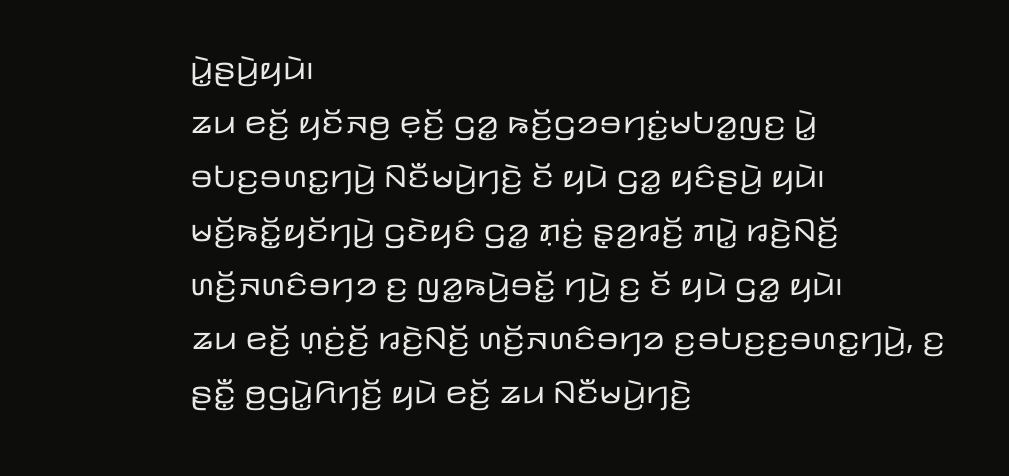ꤣꤧ꤭ꤔꤣꤧ꤬ꤟꤣꤧ꤯
ꤘꤣ ꤕꤢꤩ꤬ ꤟꤢꤩꤏꤥ꤬ ꤕ꤫ꤢꤩ꤬ ꤞꤤ꤭ ꤒꤢꤩ꤬ꤞꤤꤋꤚꤢꤦ꤭ꤗꤝꤤ꤭ꤜꤢ꤬ ꤣꤧ꤭ ꤋꤝꤢ꤬ꤋꤛꤢ꤭ꤚꤣꤧ꤬ ꤡꤢꤪꤗꤣꤧ꤬ꤚꤢꤧ꤬ ꤢꤩ ꤟꤣꤧ ꤞꤤ꤭ ꤟꤢꤨꤔꤣꤧ꤬ ꤟꤣꤧ꤯ ꤗꤢꤩ꤬ꤒꤢꤩ꤭ꤟꤢꤩꤚꤣꤧ꤬ ꤞꤢꤧꤟꤢꤨ ꤞꤤ꤭ ꤊ꤫ꤢꤦ꤬ ꤔ꤫ꤤ꤬ꤙꤢꤩ꤬ ꤊꤣꤧ꤭ ꤙꤢꤧ꤬ꤡꤢꤩ꤬ ꤛꤢꤩ꤬ꤏꤛꤢꤨꤋꤚꤤ ꤢ꤬ ꤜꤤ꤭ꤒꤣꤧ꤬ꤋꤢꤩ꤭ ꤚꤣꤧ꤬ ꤢ꤬ ꤢꤩ ꤟꤣꤧ ꤞꤤ꤭ ꤟꤣꤧ꤯
ꤘꤣ ꤕꤢꤩ꤬ ꤛ꤫ꤢꤦ꤬ꤢꤩ꤬ ꤙꤢꤧ꤬ꤡꤢꤩ꤬ ꤛꤢꤩ꤬ꤏꤛꤢꤨꤋꤚꤤ ꤢ꤬ꤋꤝꤢ꤬ꤢ꤬ꤋꤛꤢ꤭ꤚꤣꤧ꤬, ꤢ꤬ ꤔꤢꤪ꤭ ꤥ꤬ꤞꤣꤧ꤭ꤖꤚꤢꤩ꤬ ꤟꤣꤧ ꤕꤢꤩ꤬ ꤘꤣ ꤡꤢꤪꤗꤣꤧ꤬ꤚꤢꤧ꤬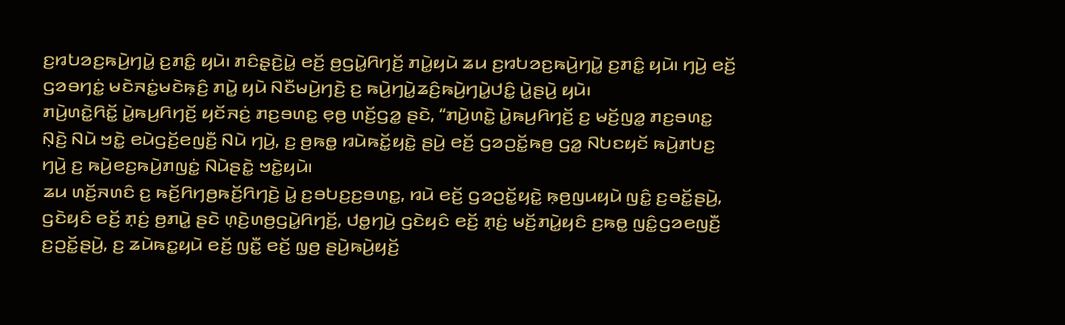ꤢ꤬ꤙꤝꤤꤢ꤬ꤒꤣꤧ꤬ꤚꤣꤧ꤭ ꤢ꤬ꤊꤢꤨ꤭ ꤟꤣꤧ꤯ ꤊꤢꤨꤔ꤫ꤢꤧ꤬ꤣꤧ꤭ ꤕꤢꤩ꤬ ꤥ꤬ꤞꤣꤧ꤭ꤖꤚꤢꤩ꤬ ꤊꤣꤧ꤭ꤟꤣꤧ ꤘꤣ ꤢ꤬ꤙꤝꤤꤢ꤬ꤒꤣꤧ꤬ꤚꤣꤧ꤭ ꤢ꤬ꤊꤢꤨ꤭ ꤟꤣꤧ꤯ ꤚꤣꤧ꤬ ꤕꤢꤩ꤬ ꤞꤤꤋꤚꤢꤦ꤭ ꤗꤢꤧꤏꤢꤦ꤭ꤗꤢꤧꤒ꤫ꤢꤨ꤬ ꤊꤣꤧ꤭ ꤟꤣꤧ ꤡꤢꤪꤗꤣꤧ꤬ꤚꤢꤧ꤬ ꤢ꤬ ꤒꤣꤧ꤬ꤚꤣꤧ꤭ꤘꤢꤨ꤬ꤒꤣꤧ꤬ꤚꤣꤧ꤭ꤓꤢꤨ꤭ ꤣꤧ꤭ꤔꤣꤧ꤬ ꤟꤣꤧ꤯
ꤊꤣꤧ꤬ꤛꤢꤧ꤭ꤖꤢꤩ꤭ ꤣꤧ꤭ꤒꤣ꤬ꤖꤚꤢꤩ꤬ ꤟꤢꤩꤏꤢꤦ꤬ ꤊꤢ꤬ꤋꤛꤢ꤭ ꤕ꤫ꤥ꤬ ꤛꤢꤩ꤬ꤞꤤ꤭ ꤔꤢꤧ, “ꤊꤣꤧ꤬ꤛꤢꤧ꤭ ꤣꤧ꤭ꤒꤣ꤬ꤖꤚꤢꤩ꤬ ꤢ꤬ ꤗꤢꤩ꤬ꤜꤤ꤭ ꤊꤢ꤬ꤋꤛꤢ꤭ ꤡ꤫ꤢꤧ꤬ ꤡꤣꤧ ꤠꤢꤧ꤭ ꤕꤣꤧꤞꤢꤩ꤬ꤕꤜꤢꤪ꤬ ꤡꤣꤧ ꤚꤣꤧ꤬, ꤢ꤬ ꤥ꤬ꤒꤥ꤭ ꤙꤣꤧꤒꤢꤩ꤭ꤟꤢꤧ꤭ ꤔꤣꤧ꤬ ꤕꤢꤩ꤬ ꤞꤤꤑꤢꤩ꤭ꤒꤥ꤬ ꤞꤤ꤭ ꤡꤝꤢꤟꤢꤩ ꤒꤣꤧ꤬ꤊꤝꤢ꤬ ꤚꤣꤧ꤬ ꤢ꤬ ꤒꤣꤧ꤬ꤕꤢ꤬ꤒꤣꤧ꤬ꤊꤜꤢꤦ꤭ ꤡꤣꤧꤔꤢꤧ꤭ ꤠꤢꤧ꤭ꤟꤣꤧ꤯
ꤘꤣ ꤛꤢꤩ꤬ꤏꤛꤢꤨ ꤢ꤬ ꤒꤢꤩ꤬ꤖꤚꤥ꤬ꤒꤢꤩ꤬ꤖꤚꤢꤧ꤬ ꤣꤧ꤭ ꤢ꤬ꤋꤝꤢ꤬ꤢ꤬ꤋꤛꤢ꤭, ꤙꤣꤧ ꤕꤢꤩ꤬ ꤞꤤꤑꤢꤩ꤭ꤟꤢꤧ꤭ ꤒ꤫ꤥ꤬ꤜꤣꤟꤣꤧ ꤜꤢꤨ꤭ ꤢ꤬ꤋꤢꤩ꤭ꤔꤣꤧ꤬, ꤞꤢꤧꤟꤢꤨ ꤕꤢꤩ꤬ ꤊ꤫ꤢꤦ꤬ ꤥ꤬ꤊꤣꤧ꤭ ꤔꤢꤧ ꤛ꤫ꤢꤧ꤬ꤛꤥ꤬ꤞꤣꤧ꤭ꤖꤚꤢꤩ꤬, ꤓꤥ꤭ꤚꤣꤧ꤬ ꤞꤢꤧꤟꤢꤨ ꤕꤢꤩ꤬ ꤊ꤫ꤢꤦ꤬ ꤗꤢꤩ꤬ꤊꤣꤧ꤭ꤟꤢꤨ ꤢ꤬ꤒꤥ꤭ ꤜꤢꤨ꤭ꤞꤤꤕꤜꤢꤪ꤬ ꤢ꤬ꤑꤢꤩ꤭ꤔꤣꤧ꤬, ꤢ꤬ ꤘꤣꤧꤒꤢ꤭ꤟꤣꤧ ꤕꤢꤩ꤬ ꤜꤢꤪ꤭ ꤕꤢꤩ꤬ ꤜ꤫ꤥ꤬ ꤔꤣꤧ꤬ꤒꤣꤧ꤬ꤟꤢꤩ꤬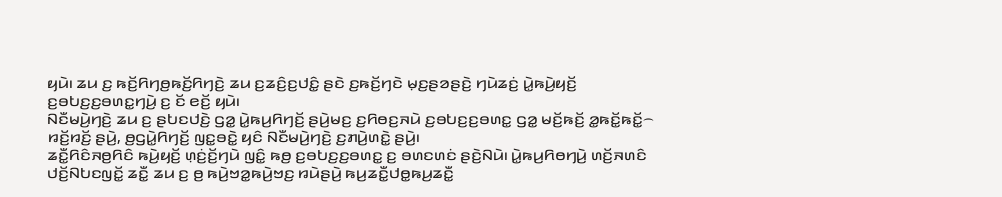ꤟꤣꤧ꤯ ꤘꤣ ꤢ꤬ ꤒꤢꤩ꤬ꤖꤚꤥ꤬ꤒꤢꤩ꤬ꤖꤚꤢꤧ꤬ ꤘꤣ ꤢ꤬ꤘꤢꤨ꤬ꤢ꤬ꤓꤢꤨ꤭ ꤔꤢꤧ ꤢ꤬ꤒꤢꤩ꤬ꤚꤢꤧ ꤗ꤫ꤢ꤬ꤔꤤꤔꤢꤧ꤬ ꤚꤣꤧꤘꤢꤦ꤬ ꤣꤧ꤭ꤒꤣꤧ꤬ꤟꤢꤩ꤬ ꤢ꤬ꤋꤝꤢ꤬ꤢ꤬ꤋꤛꤢ꤭ꤚꤣꤧ꤬ ꤢ꤬ ꤢꤩ ꤕꤢꤩ꤬ ꤟꤣꤧ꤯
ꤡꤢꤪꤗꤣꤧ꤬ꤚꤢꤧ꤬ ꤘꤣ ꤢ꤬ ꤔꤝꤢꤓꤢꤧ꤬ ꤞꤤ꤭ ꤣꤧ꤭ꤒꤣ꤬ꤖꤚꤢꤩ꤬ ꤔꤣꤧ꤬ꤗꤢ꤬ ꤢ꤬ꤖꤥꤢ꤬ꤏꤣꤧ ꤢ꤬ꤋꤝꤢ꤬ꤢ꤬ꤋꤛꤢ꤭ ꤞꤤ꤭ ꤗꤢꤩ꤬ꤒꤢꤩ꤬ ꤤ꤭ꤒꤢꤩ꤭ꤒꤢꤩ꤭꤮ ꤙꤢꤩ꤬ꤙꤢꤩ꤬ ꤔꤣꤧ꤬, ꤥ꤬ꤞꤣꤧ꤭ꤖꤚꤢꤩ꤬ ꤜꤢ꤭ꤋꤢꤧ꤭ ꤟꤢꤨ ꤡꤢꤪꤗꤣꤧ꤬ꤚꤢꤧ꤬ ꤢ꤬ꤊꤣꤧ꤬ꤛꤢꤧ꤭ ꤔꤣꤧ꤬꤯
ꤘꤢꤪ꤭ꤖꤢꤨꤏꤥ꤬ꤖꤢꤨ ꤒꤣꤧ꤬ꤟꤢꤩ꤬ ꤛ꤫ꤢꤦ꤬ꤢꤩ꤬ꤚꤣꤧ ꤜꤢꤨ꤭ ꤒꤥ꤬ ꤢ꤬ꤋꤝꤢ꤬ꤢ꤬ꤋꤛꤢ꤭ ꤢ꤬ ꤋꤛꤢꤛꤢꤦ ꤔꤢꤧ꤬ꤡꤣꤧ꤯ ꤣꤧ꤭ꤒꤣ꤬ꤖꤥꤚꤣꤧ꤬ ꤛꤢꤩ꤬ꤏꤛꤢꤨ ꤓꤢꤩ꤬ꤡꤝꤢꤜꤢꤩ꤭ ꤘꤢꤪ꤭ ꤘꤣ ꤢ꤬ ꤥ꤬ ꤒꤣꤧ꤬ꤠꤤ꤭ꤒꤣꤧ꤬ꤠꤢ꤬ ꤙꤣꤧꤔꤣꤧ꤬ ꤒꤣ꤬ꤘꤢꤪ꤭ꤓꤥ꤭ꤒꤣ꤬ꤘꤢꤪ꤭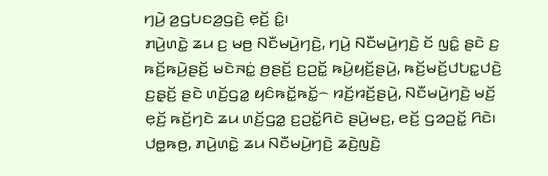ꤚꤣꤧ꤬ ꤤ꤬ꤞꤝꤢꤤ꤬ꤞꤢꤧ꤬ ꤕ꤫ꤢꤩ꤬ ꤢꤨ꤭꤯
ꤊꤣꤧ꤬ꤛꤢꤧ꤭ ꤘꤣ ꤢ꤬ ꤗꤥ꤬ ꤡꤢꤪꤗꤣꤧ꤬ꤚꤢꤧ꤬, ꤚꤣꤧ꤬ ꤡꤢꤪꤗꤣꤧ꤬ꤚꤢꤧ꤬ ꤢꤩ ꤜꤢꤨ꤭ ꤔꤢꤧ ꤢ꤬ ꤒꤢꤩ꤬ꤒꤣꤧ꤬ꤔꤢꤩ꤬ ꤗꤢꤧꤏꤢꤦ꤭ ꤥ꤬ꤔꤢꤩ꤬ ꤢ꤬ꤑꤢꤩ꤭ ꤒꤣꤧ꤬ꤟꤢꤩ꤬ꤔꤣꤧ꤬, ꤒꤢꤩ꤬ꤗꤢꤩ꤬ꤓꤝꤢ꤭ꤓꤢꤧ꤬ ꤢ꤬ꤔ꤫ꤢꤩ꤬ ꤔꤢꤧ ꤛꤢꤩ꤬ꤞꤤ꤭ ꤟꤢꤨꤒꤢꤩ꤭ꤒꤢꤩ꤭꤮ ꤙꤢꤩ꤬ꤙꤢꤩ꤬ꤔꤣꤧ꤬, ꤡꤢꤪꤗꤣꤧ꤬ꤚꤢꤧ꤬ ꤗꤢꤩ꤬ ꤕ꤫ꤢꤩ꤬ ꤒꤢꤩ꤬ꤚꤢꤧ ꤘꤣ ꤛꤢꤩ꤬ꤞꤤ꤭ ꤢ꤬ꤑꤢꤩ꤭ꤖꤢꤧ ꤔꤣꤧ꤬ꤗꤢ꤬, ꤕꤢꤩ꤬ ꤞꤤꤑꤢꤩ꤭ ꤖꤢꤧ꤯
ꤓꤥ꤭ꤒꤥ꤬, ꤊꤣꤧ꤬ꤛꤢꤧ꤭ ꤘꤣ ꤡꤢꤪꤗꤣꤧ꤬ꤚꤢꤧ꤬ ꤘꤢꤧ꤬ꤜꤢꤧ꤬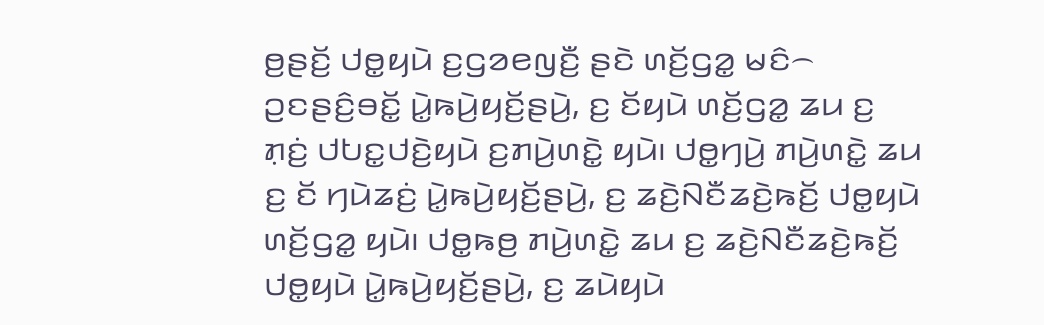ꤥ꤬ꤔꤢꤩ꤬ ꤓꤥ꤭ꤟꤣꤧ ꤢ꤬ꤞꤤꤕꤜꤢꤪ꤬ ꤔꤢꤧ ꤛꤢꤩ꤬ꤞꤤ꤭ ꤗꤢꤨ꤮ ꤑꤢꤔꤢꤨ꤬ꤋꤢꤩ꤭ ꤣꤧ꤭ꤒꤣꤧ꤬ꤟꤢꤩ꤬ꤔꤣꤧ꤬, ꤢ꤬ ꤢꤩꤟꤣꤧ ꤛꤢꤩ꤬ꤞꤤ꤭ ꤘꤣ ꤢ꤬ ꤊ꤫ꤢꤦ꤬ ꤓꤝꤢ꤭ꤓꤢꤧ꤬ꤟꤣꤧ ꤢ꤬ꤊꤣꤧ꤬ꤛꤢꤧ꤭ ꤟꤣꤧ꤯ ꤓꤥ꤭ꤚꤣꤧ꤬ ꤊꤣꤧ꤬ꤛꤢꤧ꤭ ꤘꤣ ꤢ꤬ ꤢꤩ ꤚꤣꤧꤘꤢꤦ꤬ ꤣꤧ꤭ꤒꤣꤧ꤬ꤟꤢꤩ꤬ꤔꤣꤧ꤬, ꤢ꤬ ꤘꤢꤧ꤬ꤡꤢꤪꤘꤢꤧ꤬ꤒꤢꤩ꤬ ꤓꤥ꤭ꤟꤣꤧ ꤛꤢꤩ꤬ꤞꤤ꤭ ꤟꤣꤧ꤯ ꤓꤥ꤭ꤒꤥ꤬ ꤊꤣꤧ꤬ꤛꤢꤧ꤭ ꤘꤣ ꤢ꤬ ꤘꤢꤧ꤬ꤡꤢꤪꤘꤢꤧ꤬ꤒꤢꤩ꤬ ꤓꤥ꤭ꤟꤣꤧ ꤣꤧ꤭ꤒꤣꤧ꤬ꤟꤢꤩ꤬ꤔꤣꤧ꤬, ꤢ꤬ ꤘꤣꤧꤟꤣꤧ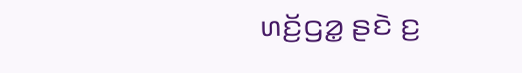ꤛꤢꤩ꤬ꤞꤤ꤭ ꤔꤢꤧ ꤢ꤬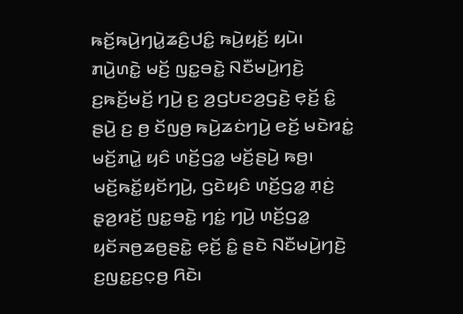ꤒꤢꤩ꤬ꤒꤣꤧ꤬ꤚꤣꤧ꤭ꤘꤢꤨ꤬ꤓꤢꤨ꤭ ꤒꤣꤧ꤬ꤟꤢꤩ꤬ ꤟꤣꤧ꤯
ꤊꤣꤧ꤬ꤛꤢꤧ꤭ ꤗꤢꤩ꤬ ꤜꤢ꤭ꤋꤢꤧ꤭ ꤡꤢꤪꤗꤣꤧ꤬ꤚꤢꤧ꤬ ꤢ꤬ꤒꤢꤩ꤬ꤗꤢꤩ꤬ ꤚꤣꤧ꤬ ꤢ꤬ ꤤ꤬ꤞꤝꤢꤤ꤬ꤞꤢꤧ꤬ ꤕ꤫ꤢꤩ꤬ ꤢꤨ꤭ ꤔꤣꤧ꤬ ꤢ꤬ ꤥ꤬ ꤢꤩꤜꤥ꤬ ꤒꤣꤧ꤬ꤘꤢꤦꤚꤣꤧ꤬ ꤕꤢꤩ꤬ ꤗꤢꤧꤙꤢꤦ꤭ ꤗꤢꤩ꤬ꤊꤣꤧ꤭ ꤟꤢꤨ ꤛꤢꤩ꤬ꤞꤤ꤭ ꤗꤢꤩ꤬ꤔꤣꤧ꤬ ꤒꤥ꤬꤯ ꤗꤢꤩ꤬ꤒꤢꤩ꤭ꤟꤢꤩꤚꤣꤧ꤬, ꤞꤢꤧꤟꤢꤨ ꤛꤢꤩ꤬ꤞꤤ꤭ ꤊ꤫ꤢꤦ꤬ ꤔ꤫ꤤ꤬ꤙꤢꤩ꤬ ꤜꤢ꤭ꤋꤢꤧ꤭ ꤚꤢꤦ꤭ ꤚꤣꤧ꤬ ꤛꤢꤩ꤬ꤞꤤ꤭ ꤟꤢꤩꤏꤥ꤬ꤘꤥ꤬ꤔꤢꤧ꤭ ꤕ꤫ꤢꤩ꤬ ꤢꤨ꤭ ꤔꤢꤧ ꤡꤢꤪꤗꤣꤧ꤬ꤚꤢꤧ꤬ ꤢ꤬ꤜꤢ꤭ꤢ꤬ꤍ꤫ꤥ꤬ ꤖꤢꤧ꤯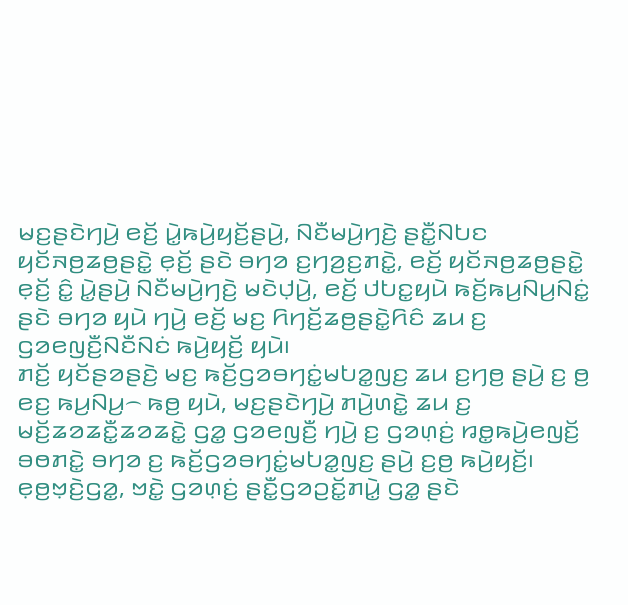ꤗꤢ꤬ꤔꤢꤧꤚꤣꤧ꤬ ꤕꤢꤩ꤬ ꤣꤧ꤭ꤒꤣꤧ꤬ꤟꤢꤩ꤬ꤔꤣꤧ꤬, ꤡꤢꤪꤗꤣꤧ꤬ꤚꤢꤧ꤬ ꤔꤢꤪ꤭ꤡꤝꤢ ꤟꤢꤩꤏꤥ꤬ꤘꤥ꤬ꤔꤢꤧ꤭ ꤕ꤫ꤢꤩ꤬ ꤔꤢꤧ ꤋꤚꤤ ꤢ꤬ꤚꤤ꤬ꤢ꤬ꤊꤢꤧ꤭, ꤕꤢꤩ꤬ ꤟꤢꤩꤏꤥ꤬ꤘꤥ꤬ꤔꤢꤧ꤭ ꤕ꤫ꤢꤩ꤬ ꤢꤨ꤭ ꤣꤧ꤭ꤔꤣꤧ꤬ ꤡꤢꤪꤗꤣꤧ꤬ꤚꤢꤧ꤬ ꤗꤢꤧꤓ꤫ꤣꤧ꤬, ꤕꤢꤩ꤬ ꤓꤝꤢ꤭ꤟꤣꤧ ꤒꤢꤩ꤬ꤒꤣ꤬ꤡꤣ꤬ꤡꤢꤦ꤭ ꤔꤢꤧ ꤋꤚꤤ ꤟꤣꤧ ꤚꤣꤧ꤬ ꤕꤢꤩ꤬ ꤗꤢ꤬ ꤖꤚꤢꤩ꤬ꤘꤥ꤬ꤔꤢꤧ꤭ꤖꤢꤨ ꤘꤣ ꤢ꤬ ꤞꤤꤕꤜꤢꤪ꤬ꤡꤢꤪꤡꤢꤦ ꤒꤣꤧ꤬ꤟꤢꤩ꤬ ꤟꤣꤧ꤯
ꤊꤢꤩ꤬ ꤟꤢꤩꤔꤤꤔꤢꤧ꤬ ꤗꤢ꤬ ꤒꤢꤩ꤬ꤞꤤꤋꤚꤢꤦ꤭ꤗꤝꤤ꤭ꤜꤢ꤬ ꤘꤣ ꤢ꤬ꤚꤥ꤬ ꤔꤣꤧ꤬ ꤢ꤬ ꤥ꤬ ꤕꤢ꤬ ꤒꤣ꤬ꤡꤣ꤬꤮ ꤒꤥ꤬ ꤟꤣꤧ, ꤗꤢ꤬ꤔꤢꤧꤚꤣꤧ꤬ ꤊꤣꤧ꤬ꤛꤢꤧ꤭ ꤘꤣ ꤢ꤬ ꤗꤢꤩ꤬ꤘꤤꤘꤢꤪ꤭ꤘꤤꤘꤢꤧ꤭ ꤞꤤ꤭ ꤞꤤꤕꤜꤢꤪ꤬ ꤚꤣꤧ꤬ ꤢ꤬ ꤞꤤꤛ꤫ꤢꤦ꤬ ꤙꤥ꤭ꤒꤣꤧ꤬ꤕꤜꤢꤩ꤬ ꤋꤥꤊꤢꤧ꤭ ꤋꤚꤤ ꤢ꤬ ꤒꤢꤩ꤬ꤞꤤꤋꤚꤢꤦ꤭ꤗꤝꤤ꤭ꤜꤢ꤬ ꤔꤣꤧ꤬ ꤢ꤬ꤥ꤬ ꤒꤣꤧ꤬ꤟꤢꤩ꤬꤯
ꤕ꤫ꤥ꤬ꤠ꤫ꤢꤧ꤬ꤞꤤ꤭, ꤠꤢꤧ꤭ ꤞꤤꤛ꤫ꤢꤦ꤬ ꤔꤢꤪ꤭ꤞꤤꤑꤢꤩ꤭ꤊꤣꤧ꤭ ꤞꤤ꤭ ꤔꤢꤧ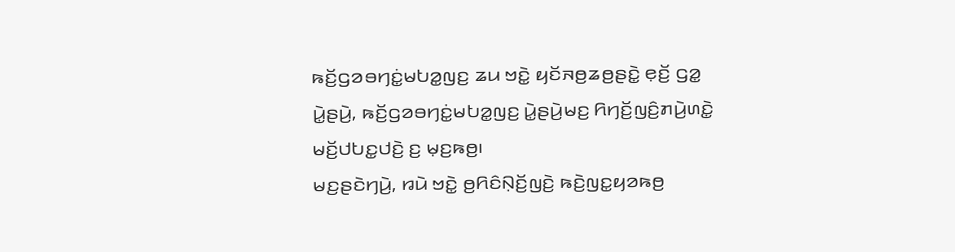ꤒꤢꤩ꤬ꤞꤤꤋꤚꤢꤦ꤭ꤗꤝꤤ꤭ꤜꤢ꤬ ꤘꤣ ꤠꤢꤧ꤭ ꤟꤢꤩꤏꤥ꤬ꤘꤥ꤬ꤔꤢꤧ꤭ ꤕ꤫ꤢꤩ꤬ ꤞꤤ꤭ ꤣꤧ꤭ꤔꤣꤧ꤬, ꤒꤢꤩ꤬ꤞꤤꤋꤚꤢꤦ꤭ꤗꤝꤤ꤭ꤜꤢ꤬ ꤣꤧ꤭ꤔꤣꤧ꤬ꤗꤢ꤬ ꤖꤚꤢꤩ꤬ꤜꤢꤨ꤬ꤊꤣꤧ꤬ꤛꤢꤧ꤭ ꤗꤢꤩ꤬ꤓꤝꤢ꤭ꤓꤢꤧ꤬ ꤢ꤬ ꤗ꤫ꤢ꤬ꤒꤥ꤬꤯
ꤗꤢ꤬ꤔꤢꤧꤚꤣꤧ꤬, ꤙꤣꤧ ꤠꤢꤧ꤭ ꤥ꤬ꤖꤢꤨꤡ꤫ꤢꤩ꤬ꤜꤢꤧ꤬ ꤒꤢꤧ꤬ꤜꤢ꤭ꤟꤤꤒꤥ꤬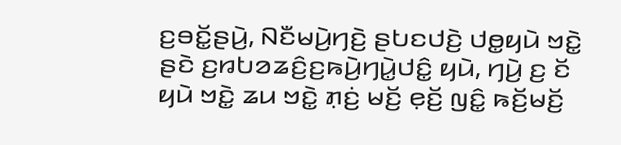ꤢ꤬ꤋꤢꤩ꤭ꤔꤣꤧ꤬, ꤡꤢꤪꤗꤣꤧ꤬ꤚꤢꤧ꤬ ꤔꤝꤢꤓꤢꤧ꤬ ꤓꤥ꤭ꤟꤣꤧ ꤠꤢꤧ꤭ ꤔꤢꤧ ꤢ꤬ꤙꤝꤤꤘꤢꤨ꤬ꤢ꤬ꤒꤣꤧ꤬ꤚꤣꤧ꤭ꤓꤢꤨ꤭ ꤟꤣꤧ, ꤚꤣꤧ꤬ ꤢ꤬ ꤢꤩ ꤟꤣꤧ ꤠꤢꤧ꤭ ꤘꤣ ꤠꤢꤧ꤭ ꤊ꤫ꤢꤦ꤬ ꤗꤢꤩ꤬ ꤕ꤫ꤢꤩ꤬ ꤜꤢꤨ꤭ ꤒꤢꤩ꤬ꤗꤢꤩ꤬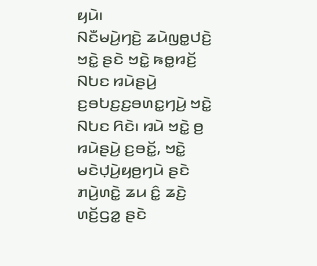ꤟꤣꤧ꤯
ꤡꤢꤪꤗꤣꤧ꤬ꤚꤢꤧ꤬ ꤘꤣꤧꤜꤥ꤭ꤓꤢꤧ꤬ ꤠꤢꤧ꤭ ꤔꤢꤧ ꤠꤢꤧ꤭ ꤒꤥ꤭ꤙꤢꤩ꤬ ꤡꤝꤢ ꤙꤣꤧꤔꤣꤧ꤬ ꤢ꤬ꤋꤝꤢ꤬ꤢ꤬ꤋꤛꤢ꤭ꤚꤣꤧ꤬ ꤠꤢꤧ꤭ ꤡꤝꤢ ꤖꤢꤧ꤯ ꤙꤣꤧ ꤠꤢꤧ꤭ ꤥ꤬ ꤙꤣꤧꤔꤣꤧ꤬ ꤢ꤬ꤋꤢꤩ꤭, ꤠꤢꤧ꤭ ꤗꤢꤧꤓ꤫ꤣꤧ꤬ꤟꤥ꤬ꤚꤣꤧ ꤔꤢꤧ ꤊꤣꤧ꤬ꤛꤢꤧ꤭ ꤘꤣ ꤢꤨ꤭ ꤘꤢꤧ꤬ ꤛꤢꤩ꤬ꤞꤤ꤭ ꤔꤢꤧ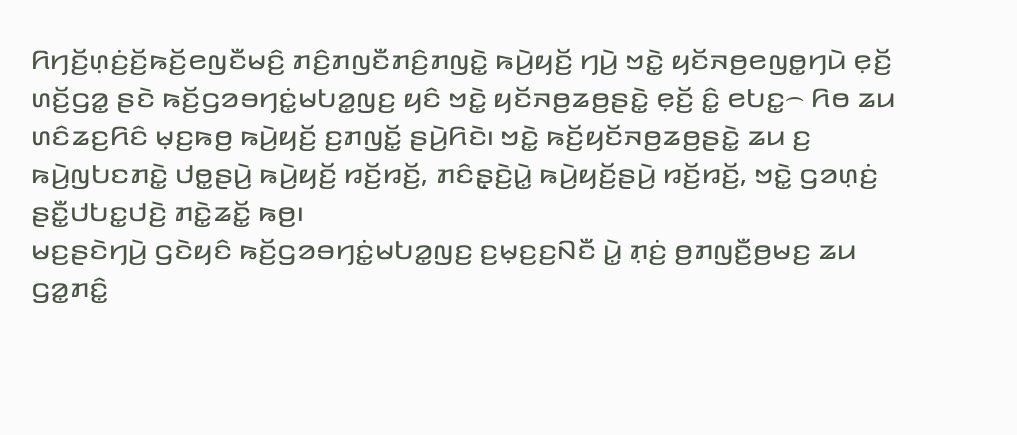ꤖꤚꤢꤩ꤬ꤛ꤫ꤢꤦ꤬ꤢꤩ꤬ꤒꤢꤩ꤬ꤕꤜꤢꤪꤗꤢꤨ꤬ ꤊꤢꤨ꤬ꤊꤜꤢꤪꤊꤢꤨ꤬ꤊꤜꤢꤧ꤭ ꤒꤣꤧ꤬ꤟꤢꤩ꤬ ꤚꤣꤧ꤬ ꤠꤢꤧ꤭ ꤟꤢꤩꤏꤥ꤬ꤕꤜꤥ꤭ꤚꤣꤧ ꤕ꤫ꤢꤩ꤬ ꤛꤢꤩ꤬ꤞꤤ꤭ ꤔꤢꤧ ꤒꤢꤩ꤬ꤞꤤꤋꤚꤢꤦ꤭ꤗꤝꤤ꤭ꤜꤢ꤬ ꤟꤢꤨ ꤠꤢꤧ꤭ ꤟꤢꤩꤏꤥ꤬ꤘꤥ꤬ꤔꤢꤧ꤭ ꤕ꤫ꤢꤩ꤬ ꤢꤨ꤭ ꤕꤝꤢ꤭꤮ ꤖꤥ ꤘꤣ ꤛꤢꤨꤘꤢ꤬ꤖꤢꤨ ꤗ꤫ꤢ꤬ꤒꤥ꤬ ꤒꤣꤧ꤬ꤟꤢꤩ꤬ ꤢ꤬ꤊꤜꤢꤩ꤭ ꤔꤣꤧ꤬ꤖꤢꤧ꤯ ꤠꤢꤧ꤭ ꤒꤢꤩ꤬ꤟꤢꤩꤏꤥ꤬ꤘꤥ꤬ꤔꤢꤧ꤭ ꤘꤣ ꤢ꤬ ꤒꤣꤧ꤬ꤜꤝꤢꤊꤢꤧ꤭ ꤓꤥ꤭ꤔꤣꤧ꤬ ꤒꤣꤧ꤬ꤟꤢꤩ꤬ ꤙꤢꤩ꤬ꤙꤢꤩ꤬, ꤊꤢꤨꤔ꤫ꤢꤧ꤬ꤣꤧ꤭ ꤒꤣꤧ꤬ꤟꤢꤩ꤬ꤔꤣꤧ꤬ ꤙꤢꤩ꤬ꤙꤢꤩ꤬, ꤠꤢꤧ꤭ ꤞꤤꤛ꤫ꤢꤦ꤬ ꤔꤢꤪ꤭ꤓꤝꤢ꤭ꤓꤢꤧ꤬ ꤊꤢꤧ꤭ꤘꤢꤩ꤭ ꤒꤥ꤬꤯
ꤗꤢ꤬ꤔꤢꤧꤚꤣꤧ꤬ ꤞꤢꤧꤟꤢꤨ ꤒꤢꤩ꤬ꤞꤤꤋꤚꤢꤦ꤭ꤗꤝꤤ꤭ꤜꤢ꤬ ꤢ꤬ꤗ꤫ꤢ꤬ꤢ꤬ꤡꤢꤪ ꤣꤧ꤭ ꤊ꤫ꤢꤦ꤬ ꤥ꤬ꤊꤜꤢꤪ꤬ꤥ꤬ꤗꤢ꤬ ꤘꤣ ꤞꤤ꤭ꤊꤢꤨ꤭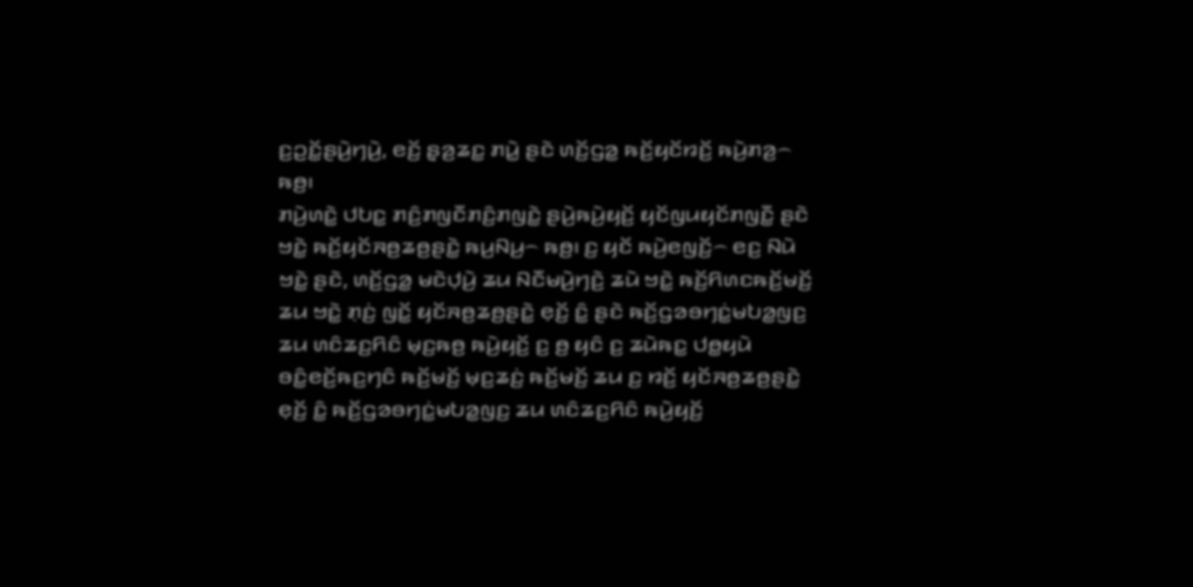ꤢ꤬ꤑꤢꤩ꤭ꤔꤣꤧ꤬ꤚꤣꤧ꤬, ꤕꤢꤩ꤬ ꤔ꤫ꤤ꤬ꤘꤢ꤭ ꤊꤣꤧ꤭ ꤔꤢꤧ ꤛꤢꤩ꤬ꤞꤤ꤭ ꤒꤢꤩ꤬ꤟꤢꤩꤙꤢꤩ꤬ ꤒꤣꤧ꤬ꤊꤤ꤬꤮ ꤒꤥ꤬꤯
ꤊꤣꤧ꤬ꤛꤢꤧ꤭ ꤓꤝꤢ꤭ ꤊꤢꤨ꤬ꤊꤜꤢꤪꤊꤢꤨ꤬ꤊꤜꤢꤧ꤭ ꤔꤣꤧ꤬ꤒꤣꤧ꤬ꤟꤢꤩ꤬ ꤟꤢꤩꤜꤣꤟꤢꤩꤊꤜꤢꤪ꤭ ꤔꤢꤧ ꤠꤢꤧ꤭ ꤒꤢꤩ꤬ꤟꤢꤩꤏꤥ꤬ꤘꤥ꤬ꤔꤢꤧ꤭ ꤒꤣ꤬ꤡꤣ꤬꤮ ꤒꤥ꤬꤯ ꤢ꤬ ꤟꤢꤩ ꤒꤣꤧ꤬ꤕꤜꤢꤩ꤬꤮ ꤕꤢ꤬ ꤡꤣꤧ ꤠꤢꤧ꤭ ꤔꤢꤧ, ꤛꤢꤩ꤬ꤞꤤ꤭ ꤗꤢꤧꤓ꤫ꤣꤧ꤬ ꤘꤣ ꤡꤢꤪꤗꤣꤧ꤬ꤚꤢꤧ꤬ ꤘꤣꤧ ꤠꤢꤧ꤭ ꤒꤢꤩ꤬ꤖꤛꤢꤒꤢꤩ꤬ꤗꤢꤩ꤬ ꤘꤣ ꤠꤢꤧ꤭ ꤊ꤫ꤢꤦ꤬ ꤜꤢꤩ꤭ ꤟꤢꤩꤏꤥ꤬ꤘꤥ꤬ꤔꤢꤧ꤭ ꤕ꤫ꤢꤩ꤬ ꤢꤨ꤭ ꤔꤢꤧ ꤒꤢꤩ꤬ꤞꤤꤋꤚꤢꤦ꤭ꤗꤝꤤ꤭ꤜꤢ꤬ ꤘꤣ ꤛꤢꤨꤘꤢ꤬ꤖꤢꤨ ꤗ꤫ꤢ꤬ꤒꤥ꤬ ꤒꤣꤧ꤬ꤟꤢꤩ꤬ ꤢ꤬ ꤥ꤬ ꤟꤢꤨ ꤢ꤬ ꤘꤣꤧꤒꤢ꤭ ꤓꤥ꤭ꤟꤣꤧ ꤋꤢꤨ꤭ꤕꤢꤩ꤬ꤒꤢ꤬ꤚꤢꤨ ꤒꤢꤩ꤬ꤗꤢꤩ꤬ ꤗ꤫ꤢ꤬ꤘꤢꤦ꤬ ꤒꤢꤩ꤬ꤗꤢꤩ꤬ ꤘꤣ ꤢ꤬ ꤙꤢꤩ꤬ ꤟꤢꤩꤏꤥ꤬ꤘꤥ꤬ꤔꤢꤧ꤭ ꤕ꤫ꤢꤩ꤬ ꤢꤨ꤭ ꤒꤢꤩ꤬ꤞꤤꤋꤚꤢꤦ꤭ꤗꤝꤤ꤭ꤜꤢ꤬ ꤘꤣ ꤛꤢꤨꤘꤢ꤬ꤖꤢꤨ ꤒꤣꤧ꤬ꤟꤢꤩ꤬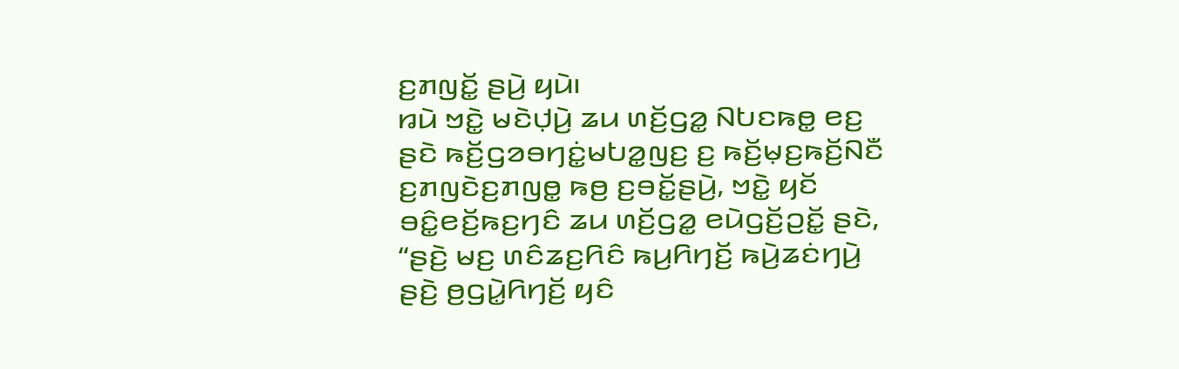ꤢ꤬ꤊꤜꤢꤩ꤭ ꤔꤣꤧ꤬ ꤟꤣꤧ꤯
ꤙꤣꤧ ꤠꤢꤧ꤭ ꤗꤢꤧꤓ꤫ꤣꤧ꤬ ꤘꤣ ꤛꤢꤩ꤬ꤞꤤ꤭ ꤡꤝꤢꤒꤥ꤭ ꤕꤢ꤬ ꤔꤢꤧ ꤒꤢꤩ꤬ꤞꤤꤋꤚꤢꤦ꤭ꤗꤝꤤ꤭ꤜꤢ꤬ ꤢ꤬ ꤒꤢꤩ꤬ꤗ꤫ꤢ꤬ꤒꤢꤩ꤬ꤡꤢꤪ ꤢ꤬ꤊꤜꤢꤧꤢ꤬ꤊꤜꤥ꤭ ꤒꤥ꤬ ꤢ꤬ꤋꤢꤩ꤭ꤔꤣꤧ꤬, ꤠꤢꤧ꤭ ꤟꤢꤩ ꤋꤢꤨ꤭ꤕꤢꤩ꤬ꤒꤢ꤬ꤚꤢꤨ ꤘꤣ ꤛꤢꤩ꤬ꤞꤤ꤭ ꤕꤣꤧꤞꤢꤩ꤬ꤑꤢꤩ꤭ ꤔꤢꤧ, “ꤔꤢꤧ꤬ ꤗꤢ꤬ ꤛꤢꤨꤘꤢ꤬ꤖꤢꤨ ꤒꤣ꤬ꤖꤚꤢꤩ꤬ ꤒꤣꤧ꤬ꤘꤢꤦꤚꤣꤧ꤬ ꤔꤢꤧ꤬ ꤥ꤬ꤞꤣꤧ꤭ꤖꤚꤢꤩ꤬ ꤟꤢꤨ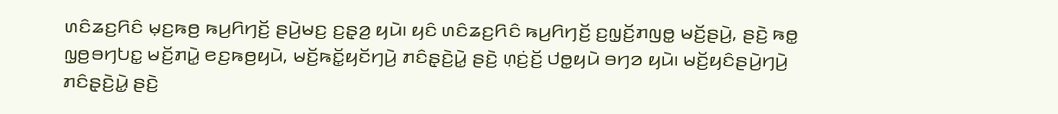ꤛꤢꤨꤘꤢ꤬ꤖꤢꤨ ꤗ꤫ꤢ꤬ꤒꤥ꤬ ꤒꤣ꤬ꤖꤚꤢꤩ꤬ ꤔꤣꤧ꤬ꤗꤢ꤬ ꤢ꤬ꤔ꤫ꤤ꤬ ꤟꤣꤧ꤯ ꤟꤢꤨ ꤛꤢꤨꤘꤢ꤬ꤖꤢꤨ ꤒꤣ꤬ꤖꤚꤢꤩ꤬ ꤢ꤬ꤜ꤫ꤢꤩ꤬ꤊꤜꤥ꤭ ꤗꤢꤩ꤬ꤔꤣꤧ꤬, ꤔꤢꤧ꤬ ꤒꤥ꤭ ꤜ꤫ꤥ꤬ꤋꤚꤝꤢ꤭ ꤗꤢꤩ꤬ꤊꤣꤧ꤭ ꤕꤢ꤬ꤒꤥ꤬ꤟꤣꤧ, ꤗꤢꤩ꤬ꤒꤢꤩ꤭ꤟꤢꤩꤚꤣꤧ꤬ ꤊꤢꤨꤔ꤫ꤢꤧ꤬ꤣꤧ꤭ ꤔꤢꤧ꤬ ꤛ꤫ꤢꤦ꤬ꤢꤩ꤬ ꤓꤥ꤭ꤟꤣꤧ ꤋꤚꤤ ꤟꤣꤧ꤯ ꤗꤢꤩ꤬ꤟꤢꤨꤔꤣꤧ꤬ꤚꤣꤧ꤬ ꤊꤢꤨꤔ꤫ꤢꤧ꤬ꤣꤧ꤭ ꤔꤢꤧ꤬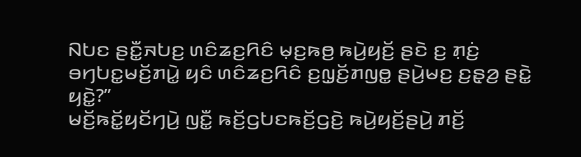ꤡꤝꤢ ꤔꤢꤪ꤭ꤏꤝꤢ꤬ ꤛꤢꤨꤘꤢ꤬ꤖꤢꤨ ꤗ꤫ꤢ꤬ꤒꤥ꤬ ꤒꤣꤧ꤬ꤟꤢꤩ꤬ ꤔꤢꤧ ꤢ꤬ ꤊ꤫ꤢꤦ꤬ ꤋꤚꤝꤢ꤭ꤗꤢꤩ꤬ꤊꤣꤧ꤭ ꤟꤢꤨ ꤛꤢꤨꤘꤢ꤬ꤖꤢꤨ ꤢ꤬ꤜ꤫ꤢꤩ꤬ꤊꤜꤥ꤭ ꤔꤣꤧ꤬ꤗꤢ꤬ ꤢ꤬ꤔ꤫ꤤ꤬ ꤔꤢꤧ꤭ ꤟꤢꤧ꤭?”
ꤗꤢꤩ꤬ꤒꤢꤩ꤭ꤟꤢꤩꤚꤣꤧ꤬ ꤜꤢꤪ꤭ ꤒꤢꤩ꤬ꤞꤝꤢꤒꤢꤩ꤬ꤞꤢꤧ꤬ ꤒꤣꤧ꤬ꤟꤢꤩ꤬ꤔꤣꤧ꤬ ꤊꤢꤩ꤬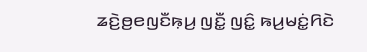ꤘꤢꤧ꤬ꤥ꤬ꤕꤜꤢꤪꤒ꤫ꤣ꤬ ꤜꤢꤪ꤭ ꤜꤢꤨ꤭ ꤒꤣ꤬ꤗꤢꤦ꤭ꤖꤢꤧ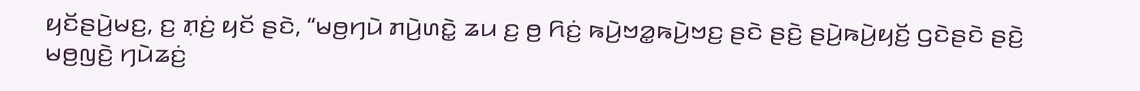ꤟꤢꤩꤔꤣꤧ꤬ꤗꤢ꤬, ꤢ꤬ ꤊ꤫ꤢꤦ꤬ ꤟꤢꤩ ꤔꤢꤧ, “ꤗꤥ꤬ꤚꤣꤧ ꤊꤣꤧ꤬ꤛꤢꤧ꤭ ꤘꤣ ꤢ꤬ ꤥ꤬ ꤖꤢꤦ꤬ ꤒꤣꤧ꤬ꤠꤤ꤭ꤒꤣꤧ꤬ꤠꤢ꤬ ꤔꤢꤧ ꤔꤢꤧ꤬ ꤔꤣꤧ꤬ꤒꤣꤧ꤬ꤟꤢꤩ꤬ ꤞꤢꤧꤔꤢꤧ ꤔꤢꤧ꤬ ꤗꤥ꤬ꤜꤢꤧ꤬ ꤚꤣꤧꤘꤢꤦ꤬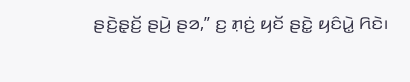ꤔꤢꤧ꤬ꤔ꤫ꤢꤩ꤬ ꤔꤣꤧ꤬ ꤔꤤ,” ꤢ꤬ ꤊ꤫ꤢꤦ꤬ ꤟꤢꤩ ꤔꤢꤧ꤭ ꤟꤢꤨꤣꤧ꤭ ꤖꤢꤧ꤯